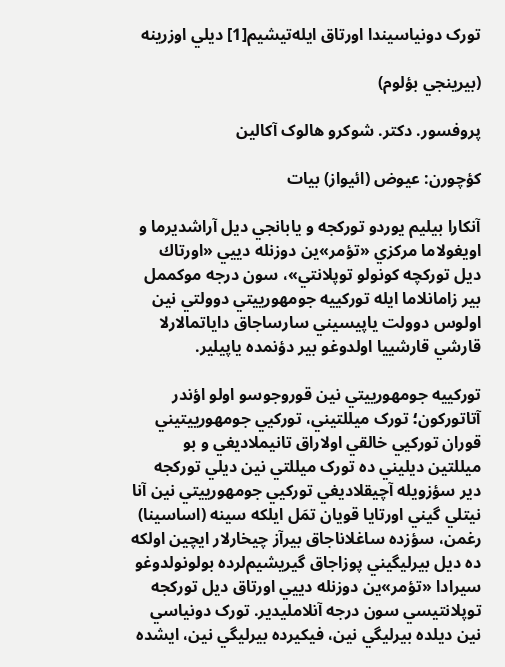تورک دونياسيندا اورتاق ايله‌تيشيم[1] ديلي اوزرينه

(بيرينجي بؤلوم)

پروفسور. دكتر. شوکرو هالوک آکالين

کؤچورن: عيوض (ائيواز) بيات

آنکارا بيليم يوردو تورکجه و يابانجي ديل آراشديرما و اويغولاما مرکزي «تؤمر»ين دوزنله دييي «اورتاك ديل تورکچه کونولو توپلانتي»، سون درجه موکممل بير زامانلاما ايله تورکييه جومهورييتي دوولتي نين اولوس دوولت ياپيسيني سارساجاق داياتمالارلا قارشي قارشييا اولدوغو بير دؤنمده ياپيلير.

تورکييه جومهورييتي نين قوروجوسو اولو اؤندر آتاتورکون؛ تورک ميللتيني، تورکيي جومهورييتيني قوران تورکيي خالقي اولاراق تانيملاديغي و بو ميللتين ديليني ده تورک ميللتي نين ديلي تورکجه دير سؤزويله آچيقلاديغي تورکيي جومهورييتي نين آنا نيتلي گيني اورتايا قويان تمَل ايلکه سينه (اساسينا) رغمن، سؤزده ساغلاناجاق بيرآز چيخارلار ايچين اولکه ده ديل بيرليگيني پوزاجاق گيريشيم‌لرده بولونولدوغو سيرادا «تؤمر»ين دوزنله دييي اورتاق ديل تورکجه توپلانتيسي سون درجه آنلامليدير. تورک دونياسي نين ديلده بيرليگي نين، فيکيرده بيرليگي نين، ايشده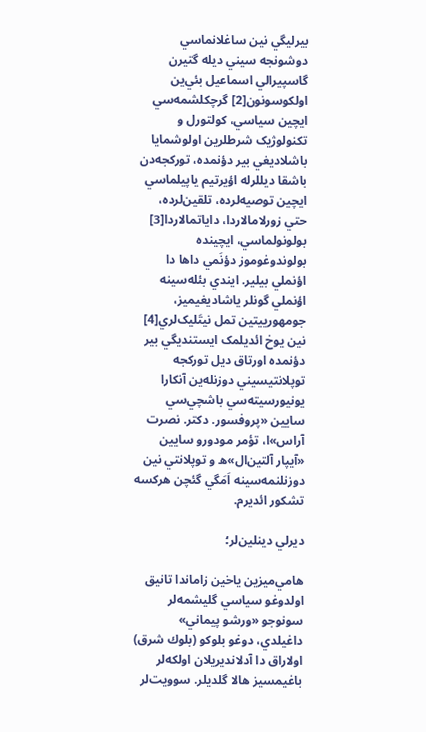بيرليگي نين ساغلانماسي دوشونجه سيني ديله گتيرن گاسپيرالي اسماعيل بئي‌ين اولکوسونون[2] گرچکلشمه‌سي ايچين سياسي، کولتورل و تکنولوژيک شرطلرين اولوشمايا باشلاديغي بير دؤنمده، تورکجه‌دن باشقا ديللرله اؤيرتيم ياپيلماسي ايچين توصيه‌لرده، تلقين‌لرده، حتي زورلامالاردا، داياتمالاردا[3] بولونولماسي، ايچينده بولوندوغوموز دؤنَمي داها دا اؤنملي بيلير. ايندي بئله‌سينه اؤنملي گونلر ياشاديغيميز، جومهورييتين تمل نيتَليک‌لري[4] نين يوخ ائديلمک ايستنديگي بير دؤنمده اورتاق ديل تورکجه توپلانتيسيني دوزنله‌ين آنکارا يونيورسيته‌سي باشچي‌سي سايين «پروفسور. دكتر. نصرت آراس»ا، تؤمر مودورو سايين «آيپار آلتين‌ال»ه و توپلانتي نين دوزنلنمه‌سينه اَمَگي گئچن هرکسه تشکور ائديرم.

ديرلي دينلين‌لر؛

هامي‌ميزين ياخين زاماندا تانيق اولدوغو سياسي گليشمه‌لر سونوجو «ورشو پيماني» داغيلدي، دوغو بلوکو (بلوك شرق) اولاراق دا آدلانديريلان اولکه‌لر باغيمسيز هالا گلديلر. سوويت‌لر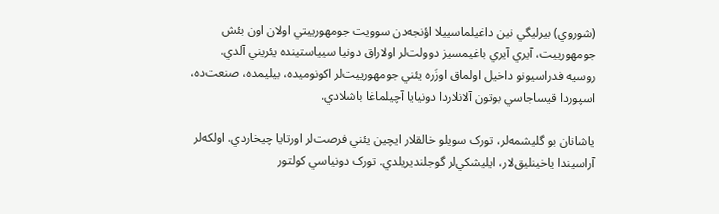(شوروي) بيرليگي نين داغيلماسييلا اؤنجه‌دن سوويت جومهورييتي اولان اون بئش جومهورييت، آيري آيري باغيمسيز دوولت‌لر اولاراق دونيا سيياستينده يئريني آلدي. روسيه فدراسيونو داخيل اولماق اوزَره يئني جومهورييت‌لر اکونوميده، بيليمده، صنعت‌ده، اسپوردا قيساجاسي بوتون آلانلاردا دونيايا آچيلماغا باشلادي.

ياشانان بو گليشمه‌لر، تورک سويلو خالقلار ايچين يئني فرصت‌لر اورتايا چيخاردي. اولکه‌لر آراسيندا ياخينليق‌لار، ايليشکي‌لر گوجلنديريلدي. تورک دونياسي کولتور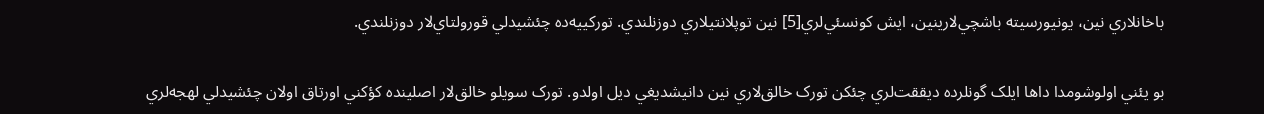باخانلاري نين، يونيورسيته باشچي‌لارينين، ايش کونسئي‌لري[5] نين توپلانتيلاري دوزنلندي. تورکييه‌ده چئشيدلي قورولتاي‌لار دوزنلندي.

بو يئني اولوشومدا داها ايلک گونلرده ديققت‌لري چئکن تورک خالق‌لاري نين دانيشديغي ديل اولدو. تورک سويلو خالق‌لار اصلينده کؤکني اورتاق اولان چئشيدلي لهجه‌لري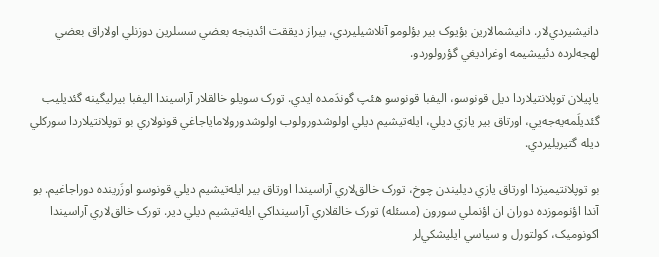دانيشيردي‌لار. دانيشمالارين بؤيوک بير بؤلومو آنلاشيليردي، بيراز ديققت ائدينجه بعضي سسلرين دوزنلي اولاراق بعضي لهجه‌لرده دئييشيمه اوغراديغي گؤرولوردو.

ياپيلان توپلانتيلاردا ديل قونوسو، اليفبا قونوسو هئپ گوندَمده ايدي. تورک سويلو خالقلار آراسيندا اليفبا بيرليگينه گئديليب گئديلَمه‌يه‌جه‌يي، اورتاق بير يازي ديلي، ايله‌تيشيم ديلي اولوشدورولوب اولوشدورولاماياجاغي قونولاري بو توپلانتيلاردا سورکلي ديله گتيريليردي.

بو توپلانتيميزدا اورتاق يازي ديليندن چوخ، تورک خالق‌لاري آراسيندا اورتاق بير ايله‌تيشيم ديلي قونوسو اوزَرينده دوراجاغيم. بو آندا اؤنوموزده دوران ان اؤنملي سورون (مسئله) تورک خالقلاري آراسينداکي ايله‌تيشيم ديلي دير. تورک خالق‌لاري آراسيندا اکونوميک، کولتورل و سياسي ايليشکي‌لر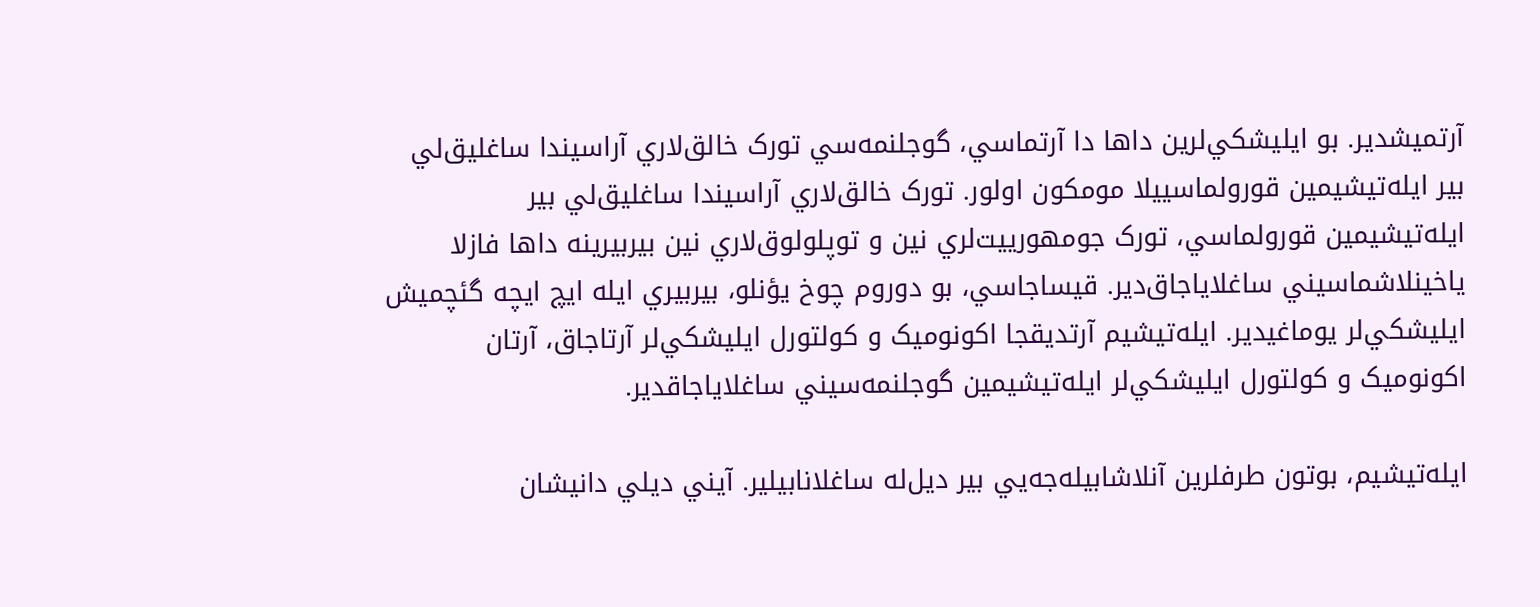آرتميشدير. بو ايليشکي‌لرين داها دا آرتماسي، گوجلنمه‌سي تورک خالق‌لاري آراسيندا ساغليق‌لي بير ايله‌تيشيمين قورولماسييلا مومکون اولور. تورک خالق‌لاري آراسيندا ساغليق‌لي بير ايله‌تيشيمين قورولماسي، تورک جومهورييت‌لري نين و توپلولوق‌لاري نين بيربيرينه داها فازلا ياخينلاشماسيني ساغلاياجاق‌دير. قيساجاسي، بو دوروم چوخ يؤنلو، بيربيري ايله ايچ ايچه گئچميش ايليشکي‌لر يوماغيدير. ايله‌تيشيم آرتديقجا اکونوميک و کولتورل ايليشکي‌لر آرتاجاق، آرتان اکونوميک و کولتورل ايليشکي‌لر ايله‌تيشيمين گوجلنمه‌سيني ساغلاياجاقدير.

ايله‌تيشيم، بوتون طرفلرين آنلاشابيله‌جه‌يي بير ديل‌له ساغلانابيلير. آيني ديلي دانيشان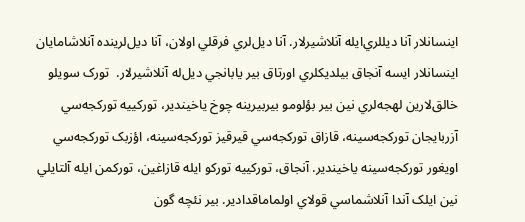اينسانلار آنا ديللري‌ايله آنلاشيرلار. آنا ديل‌لري فرقلي اولان، آنا ديل‌لرينده آنلاشامايان اينسانلار ايسه آنجاق بيلديکلري اورتاق بير يابانجي ديل‌له آنلاشيرلار.  تورک سويلو خالق‌لارين لهجه‌لري نين بير بؤلومو بيربيرينه چوخ ياخيندير، تورکييه تورکجه‌سي آزربايجان تورکجه‌سينه، قازاق تورکجه‌سي قيرقيز تورکجه‌سينه، اؤزبک تورکجه‌سي اويغور تورکجه‌سينه ياخيندير. آنجاق، تورکييه تورکو ايله قازاغين، تورکمن ايله آلتايلي نين ايلک آندا آنلاشماسي قولاي اولماماقدادير. بير نئچه گون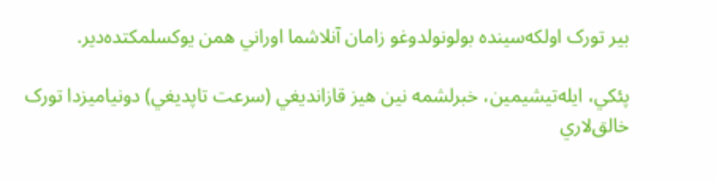بير تورک اولکه‌سينده بولونولدوغو زامان آنلاشما اوراني همن يوکسلمکتده‌دير.

پئکي، ايله‌تيشيمين، خبرلشمه نين هيز قازانديغي (سرعت تاپديغي) دونياميزدا تورک خالق‌لاري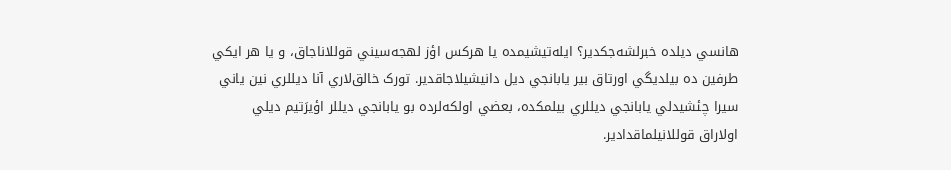هانسي ديلده خبرلشه‌جکدير؟ ايله‌تيشيمده يا هرکس اؤز لهجه‌سيني قوللاناجاق، و يا هر ايکي طرفين ده بيلديگي اورتاق بير يابانجي ديل دانيشيلاجاقدير. تورک خالق‌لاري آنا ديللري نين ياني سيرا چئشيدلي يابانجي ديللري بيلمکده، بعضي اولکه‌لرده بو يابانجي ديللر اؤيرَتيم ديلي اولاراق قوللانيلماقدادير.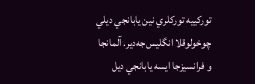تورکييه تورکلري نين يابانجي ديلي چوخولوقلا انگليس‌جه‌دير. آلمانجا و فرانسيزجا ايسه يابانجي ديل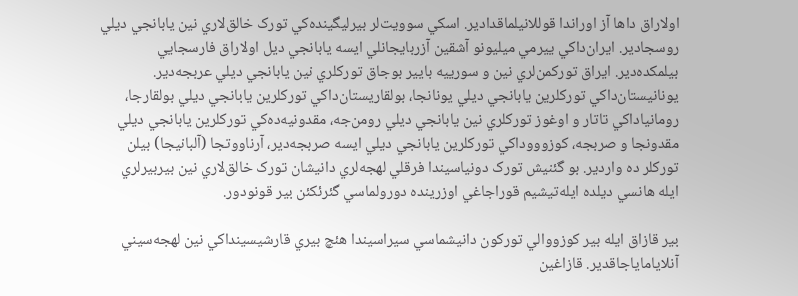اولاراق داها آز اوراندا قوللانيلماقدادير. اسکي سوويت‌لر بيرليگينده‌کي تورک خالق‌لاري نين يابانجي ديلي روسجادير. ايران‌داکي ييرمي ميليونو آشقين آزربايجانلي ايسه يابانجي ديل اولاراق فارسجايي بيلمکده‌دير. ايراق تورکمن‌لري نين و سورييه بايير بوجاق تورکلري نين يابانجي ديلي عربجه‌دير. يونانيستان‌داکي تورکلرين يابانجي ديلي يونانجا، بولقاريستان‌داکي تورکلرين يابانجي ديلي بولقارجا، رومانيا‌داکي تاتار و اوغوز تورکلري نين يابانجي ديلي رومن‌جه، مقدونيه‌ده‌کي تورکلرين يابانجي ديلي مقدونجا و صربجه، کوزوووداکي تورکلرين يابانجي ديلي ايسه صربجه‌دير، آرناووتجا (آلبانيجا) بيلن تورکلر ده واردير. بو گئنيش تورک دونياسيندا فرقلي لهجه‌لري دانيشان تورک خالق‌لاري نين بيربيرلري ايله هانسي ديلده ايله‌تيشيم قوراجاغي اوزرينده دورولماسي گئرئکئن بير قونودور.

بير قازاق ايله بير کوزووالي تورکون دانيشماسي سيراسيندا هئچ بيري قارشيسينداکي نين لهجه‌سيني آنلاياماياجاقدير. قازاغين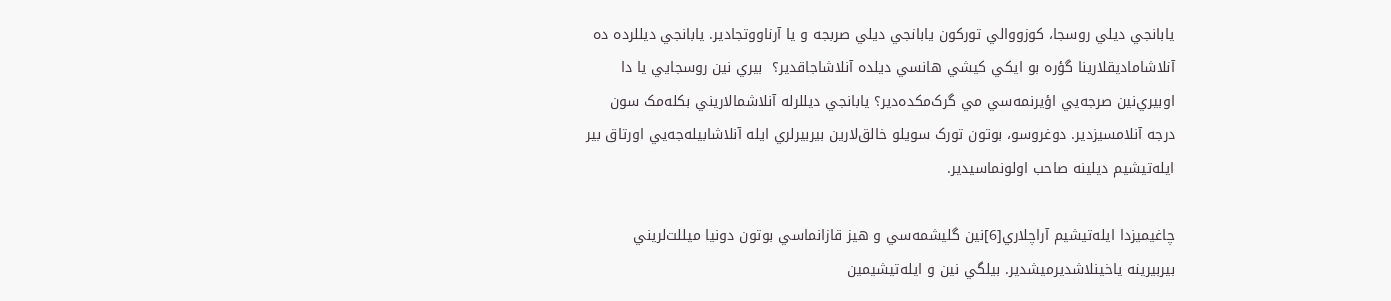يابانجي ديلي روسجا، کوزووالي تورکون يابانجي ديلي صربجه و يا آرناووتجادير. يابانجي ديللرده ده آنلاشاماديقلارينا گؤره بو ايکي کيشي هانسي ديلده آنلاشاجاقدير؟  بيري نين روسجايي يا دا اوبيري‌نين صرجه‌يي اؤيرنمه‌سي مي گرک‌مکده‌دير؟ يابانجي ديللرله آنلاشمالاريني بکله‌مک سون درجه آنلامسيزدير. دوغروسو، بوتون تورک سويلو خالق‌لارين بيربيرلري ايله آنلاشابيله‌جه‌يي اورتاق بير ايله‌تيشيم ديلينه صاحب اولونماسيدير.

چاغيميزدا ايله‌تيشيم آراچلاري[6]نين گليشمه‌سي و هيز قازانماسي بوتون دونيا ميللت‌لريني بيربيرينه ياخينلاشديرميشدير. بيلگي نين و ايله‌تيشيمين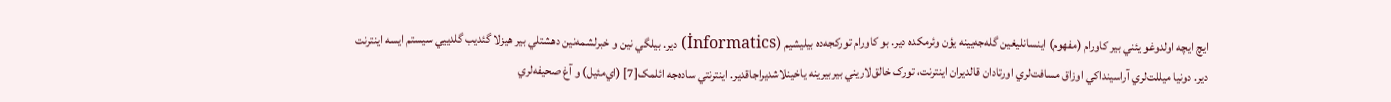ايچ ايچه اولدوغو يئني بير کاورام (مفهوم) اينسانليغين گله‌جه‌يينه يؤن وئرمکده دير. بو کاورام تورکجه‌ده بيليشيم (İnformatics) دير. بيلگي نين و خبرلشمه‌نين دهشتلي بير هيزلا گئديب گلدييي سيستم ايسه اينترنت دير. دونيا ميللت‌لري آراسينداکي اوزاق مسافت‌لري اورتادان قالديران اينترنت، تورک خالق‌لاريني بيربيرينه ياخينلاشديراجاقدير. اينترنتي ساده‌جه ائلمک[7] (اي‌مئيل) و آغ صحيفه‌لري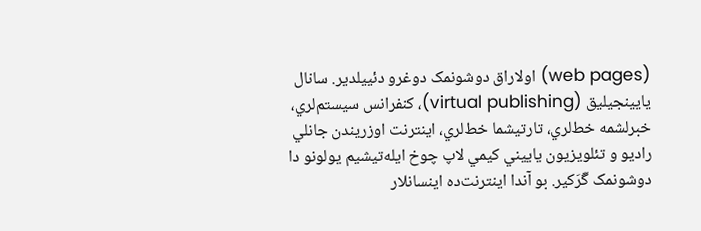(web pages) اولاراق دوشونمک دوغرو دئييلدير. سانال يايينجيليق (virtual publishing)، کنفرانس سيستم‌لري، خبرلشمه خط‌لري، تارتيشما خط‌لري، اينترنت اوزريندن جانلي راديو و تئلويزيون ياييني كيمي لاپ چوخ ايله‌تيشيم يولونو دا دوشونمک گَرَکير. بو آندا اينترنت‌ده اينسانلار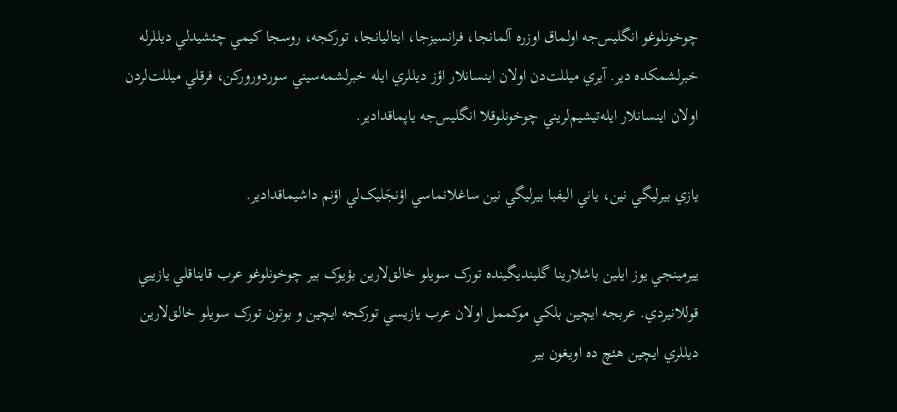چوخونلوغو انگليس‌جه اولماق اوزره آلمانجا، فرانسيزجا، ايتاليانجا، تورکجه، روسجا كيمي چئشيدلي ديللرله خبرلشمکده دير. آيري ميللت‌دن اولان اينسانلار اؤز ديللري ايله خبرلشمه‌سيني سوردورورکن، فرقلي ميللت‌لردن اولان اينسانلار ايله‌تيشيم‌لريني چوخونلوقلا انگليس‌جه ياپماقدادير.

يازي بيرليگي نين، ياني اليفبا بيرليگي نين ساغلانماسي اؤنجَليک‌لي اؤنم داشيماقدادير.

ييرمينجي يوز ايلين باشلارينا گلينديگينده تورک سويلو خالق‌لارين بؤيوک بير چوخونلوغو عرب قايناقلي يازييي قوللانيردي. عربجه ايچين بلکي موکممل اولان عرب يازيسي تورکجه ايچين و بوتون تورک سويلو خالق‌لارين ديللري ايچين هئچ ده اويغون بير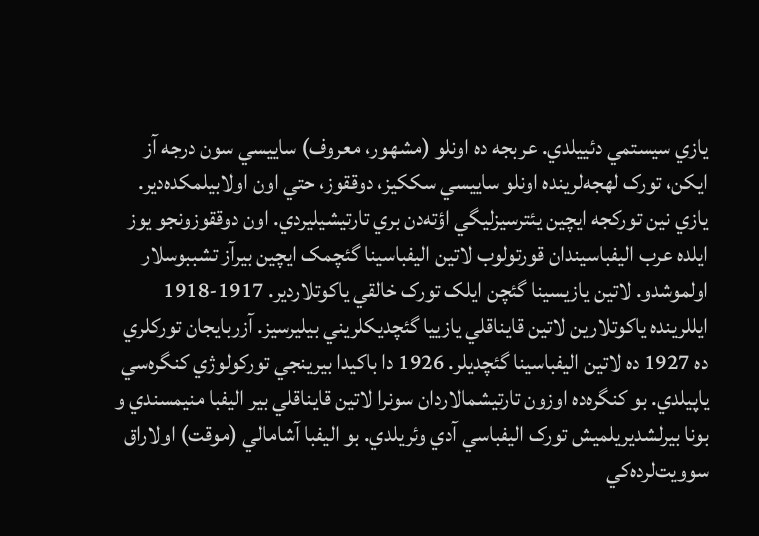يازي سيستمي دئييلدي. عربجه ده اونلو (مشهور، معروف) ساييسي سون درجه آز ايکن، تورک لهجه‌لرينده اونلو ساييسي سكکيز، دوققوز، حتي اون اولابيلمکده‌دير. يازي نين تورکجه ايچين يئترسيزليگي اؤته‌دن بري تارتيشيليردي. اون دوققوزونجو يوز ايلده عرب اليفباسيندان قورتولوب لاتين اليفباسينا گئچمک ايچين بيرآز تشببوسلار اولموشدو. لاتين يازيسينا گئچن ايلک تورک خالقي ياکوتلاردير. 1917-1918 ايللرينده ياکوتلارين لاتين قايناقلي يازييا گئچديکلريني بيليرسيز. آزربايجان تورکلري ده 1927 ده لاتين اليفباسينا گئچديلر. 1926 دا باکيدا بيرينجي تورکولوژي کنگره‌سي ياپيلدي. بو کنگره‌ده اوزون تارتيشمالاردان سونرا لاتين قايناقلي بير اليفبا منيمسندي و بونا بيرلشديريلميش تورک اليفباسي آدي وئريلدي. بو اليفبا آشامالي (موقت) اولاراق سوويت‌لرده‌کي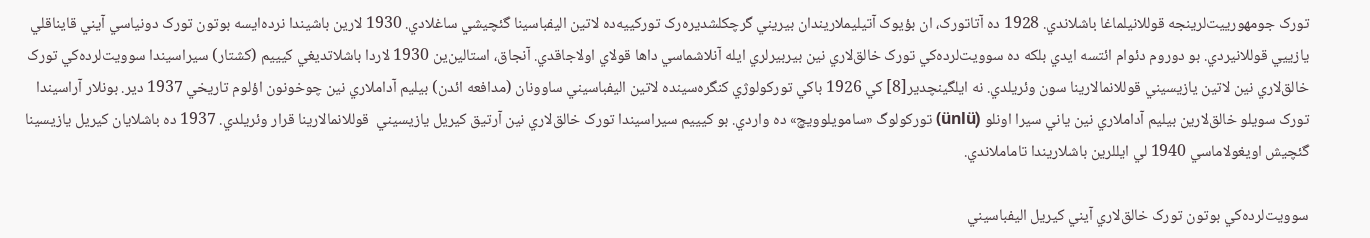تورک جومهورييت‌لرينجه قوللانيلماغا باشلاندي. 1928 ده آتاتورک، ان بؤيوک آتيليملاريندان بيريني گرچکلشديره‌رک تورکييه‌ده لاتين اليفباسينا گئچيشي ساغلادي. 1930 لارين باشيندا نرده‌ايسه بوتون تورک دونياسي آيني قايناقلي يازييي قوللانيردي. بو دوروم دئوام ائتسه ايدي بلکه ده سوويت‌لرده‌کي تورک خالق‌لاري نين بيربيرلري ايله آنلاشماسي داها قولاي اولاجاقدي. آنجاق، استالين‌ين 1930 لاردا باشلاتديغي کيييم (كشتار) سيراسيندا سوويت‌لرده‌کي تورک خالق‌لاري نين لاتين يازيسيني قوللانمالارينا سون وئريلدي. نه ايلگينچدير[8] کي 1926 باکي تورکولوژي کنگره‌سينده لاتين اليفباسيني ساوونان (مدافعه ائدن) بيليم آداملاري نين چوخونون اؤلوم تاريخي 1937 دير. بونلار آراسيندا تورک سويلو خالق‌لارين بيليم آداملاري نين ياني سيرا اونلو (ünlü) تورکولوگ «سامويلوويچ» ده واردي. بو کيييم سيراسيندا تورک خالق‌لاري نين آرتيق کيريل يازيسيني  قوللانمالارينا قرار وئريلدي. 1937 ده باشلايان کيريل يازيسينا گئچيش اويغولاماسي 1940 لي ايللرين باشلاريندا تاماملاندي.

سوويت‌لرده‌کي بوتون تورک خالق‌لاري آيني کيريل اليفباسيني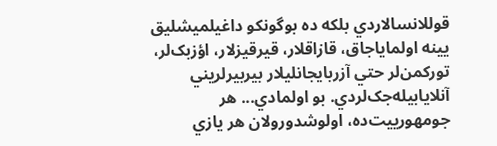قوللانسالاردي بلکه ده بوگونکو داغيلميشليق يينه اولماياجاق، قازاقلار، قيرقيزلار، اؤزبک‌لر، تورکمن‌لر حتي آزربايجانليلار بيربيرلريني آنلايابيله‌جک‌لردي. بو اولمادي... هر جومهورييت‌ده، اولوشدورولان هر يازي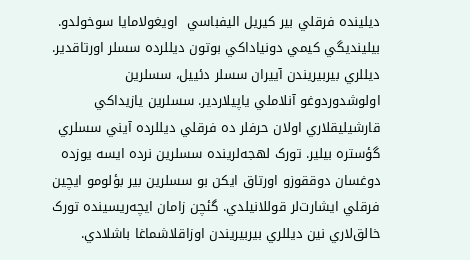ديلينده فرقلي بير کيريل اليفباسي  اويغولامايا سوخولدو. بيلينديگي كيمي دونياداکي بوتون ديللرده سسلر اورتاقدير. ديللري بيربيريندن آييران سسلر دئييل، سسلرين اولوشدوردوغو آنلاملي ياپيلاردير. سسلرين يازيداکي قارشيليقلاري اولان حرفلر ده فرقلي ديللرده آيني سسلري گؤستره بيلير. تورک لهجه‌لرينده سسلرين نرده ايسه يوزده دوغسان دوققوزو اورتاق ايکن بو سسلرين بير بؤلومو ايچين فرقلي ايشارت‌لر قوللانيلدي. گئچن زامان ايچه‌ريسينده تورک خالق‌لاري نين ديللري بيربيريندن اوزاقلاشماغا باشلادي.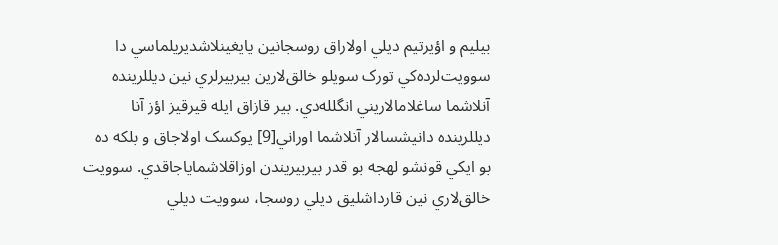بيليم و اؤيرتيم ديلي اولاراق روسجانين يايغينلاشديريلماسي دا سوويت‌لرده‌کي تورک سويلو خالق‌لارين بيربيرلري نين ديللرينده آنلاشما ساغلامالاريني انگلله‌دي. بير قازاق ايله قيرقيز اؤز آنا ديللرينده دانيشسالار آنلاشما اوراني[9] يوکسک اولاجاق و بلکه ده بو ايکي قونشو لهجه بو قدر بيربيريندن اوزاقلاشماياجاقدي. سوويت خالق‌لاري نين قارداشليق ديلي روسجا، سوويت ديلي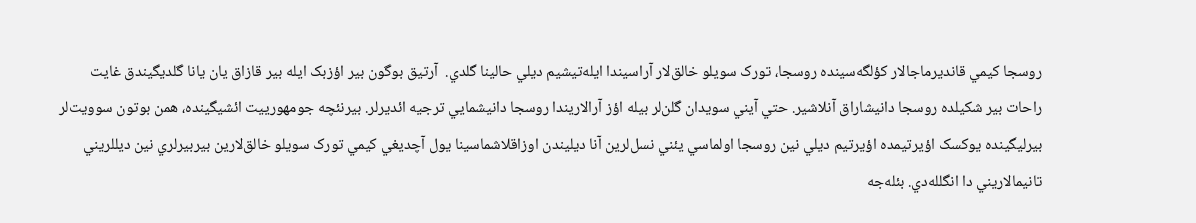روسجا كيمي قانديرماجالار كؤلگه‌سينده روسجا، تورک سويلو خالق‌لار آراسيندا ايله‌تيشيم ديلي حالينا گلدي.  آرتيق بوگون بير اؤزبک ايله بير قازاق يان يانا گلديگيندق غايت راحات بير شکيلده روسجا دانيشاراق آنلاشير. حتي آيني سويدان گلن‌لر بيله اؤز آرالاريندا روسجا دانيشمايي ترجيه ائديرلر. بيرنئچه جومهورييت ائشيگينده، همن بوتون سوويت‌لر بيرليگينده يوکسک اؤيرتيمده اؤيرتيم ديلي نين روسجا اولماسي يئني نسل‌لرين آنا ديليندن اوزاقلاشماسينا يول آچديغي كيمي تورک سويلو خالق‌لارين بيربيرلري نين ديللريني تانيمالاريني دا انگلله‌دي. بئله‌جه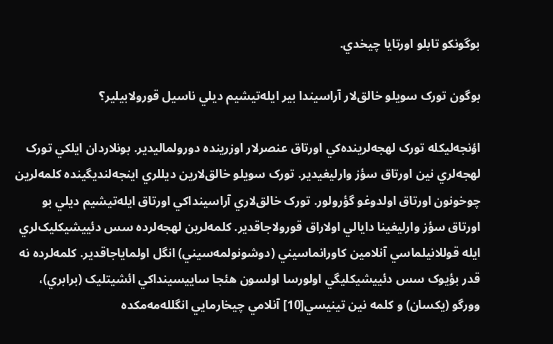بوگونکو تابلو اورتايا چيخدي.

بوگون تورک سويلو خالق‌لار آراسيندا بير ايله‌تيشيم ديلي ناسيل قورولابيلير؟

اؤنجه‌ليکله تورک لهجه‌لرينده‌کي اورتاق عنصرلار اوزرينده دورولماليدير. بونلاردان ايلکي تورک لهجه‌لري نين اورتاق سؤز وارليغيدير. تورک سويلو خالق‌لارين ديللري اينجه‌لنديگينده کلمه‌لرين چوخونون اورتاق اولدوغو گؤرولور. تورک خالق‌لاري آراسينداکي اورتاق ايله‌تيشيم ديلي بو اورتاق سؤز وارليغينا دايالي اولاراق قورولاجاقدير. کلمه‌لرين لهجه‌لرده سس دئييشيکليک‌لري ايله قوللانيلماسي آنلامين كاورانماسيني (دوشونولمه‌سيني) انگل اولماياجاقدير. کلمه‌لرده نه قدر بؤيوک سس دئييشيکليگي اولورسا اولسون هئجا ساييسينداکي ائشيتليک (برابري)، وورگو (يكسان) و کلمه نين تينيسي[10] آنلامي چيخارمايي انگلله‌مه‌مکده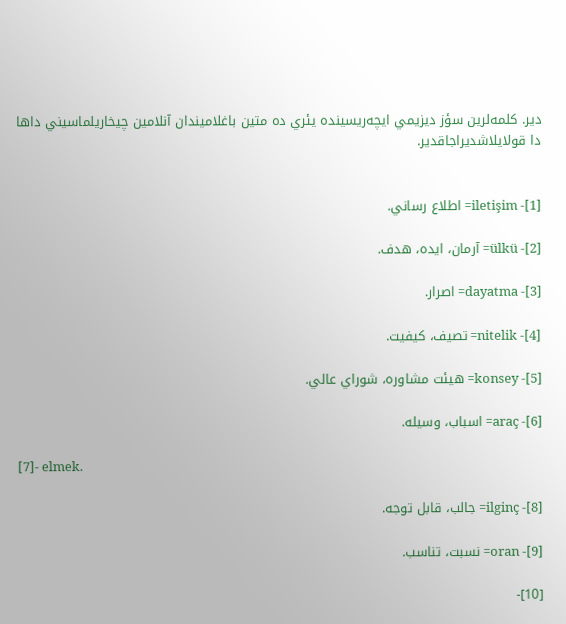دير. کلمه‌لرين سؤز ديزيمي ايچه‌ريسينده يئري ده متين باغلاميندان آنلامين چيخاريلماسيني داها دا قولايلاشديراجاقدير.


[1]- iletişim= اطلاع رساني.

[2]- ülkü= آرمان، ايده، هدف.

[3]- dayatma= اصرار.

[4]- nitelik= تصيف، كيفيت.

[5]- konsey= هيئت مشاوره، شوراي عالي.

[6]- araç= اسباب، وسيله.

[7]- elmek.

[8]- ilginç= جالب، قابل توجه.

[9]- oran= نسبت، تناسب.

[10]-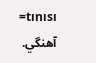tınısı= آهنگي.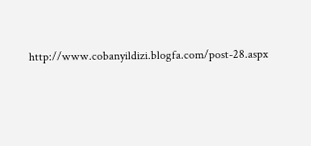http://www.cobanyildizi.blogfa.com/post-28.aspx